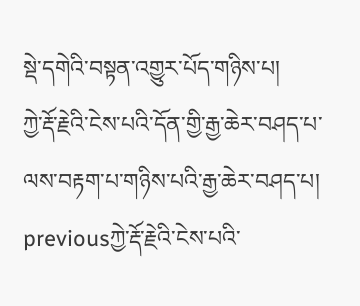སྡེ་དགེའི་བསྟན་འགྱུར་པོད་གཉིས་པ།
ཀྱེ་རྡོ་རྗེའི་ངེས་པའི་དོན་གྱི་རྒྱ་ཆེར་བཤད་པ་ལས་བརྟག་པ་གཉིས་པའི་རྒྱ་ཆེར་བཤད་པ།
previousཀྱེ་རྡོ་རྗེའི་ངེས་པའི་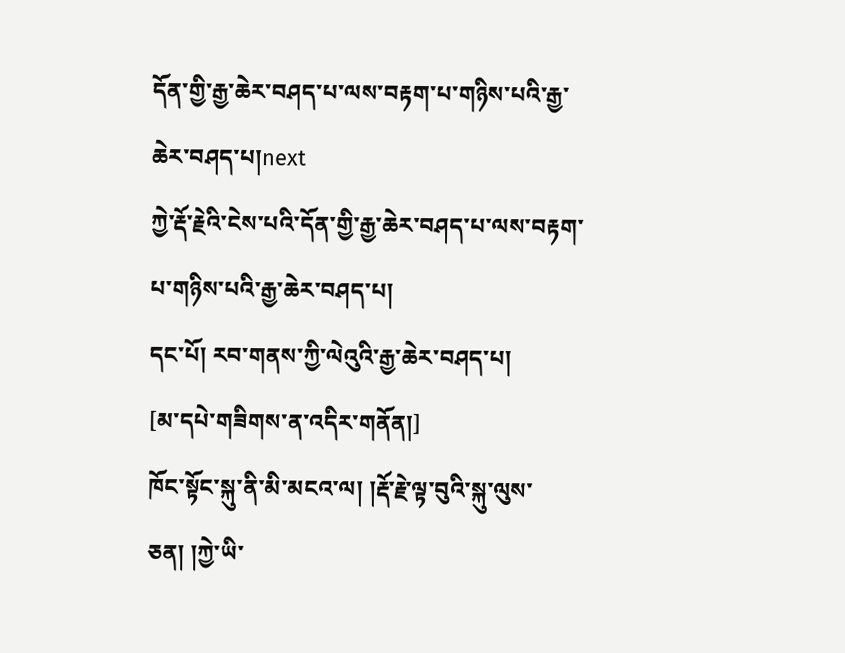དོན་གྱི་རྒྱ་ཆེར་བཤད་པ་ལས་བརྟག་པ་གཉིས་པའི་རྒྱ་ཆེར་བཤད་པ།next
ཀྱེ་རྡོ་རྗེའི་ངེས་པའི་དོན་གྱི་རྒྱ་ཆེར་བཤད་པ་ལས་བརྟག་པ་གཉིས་པའི་རྒྱ་ཆེར་བཤད་པ།
དང་པོ། རབ་གནས་ཀྱི་ལེའུའི་རྒྱ་ཆེར་བཤད་པ།
[མ་དཔེ་གཟིགས་ན་འདིར་གནོན།]
ཁོང་སྟོང་སྐུ་ནི་མི་མངའ་ལ། །རྡོ་རྗེ་ལྟ་བུའི་སྐུ་ལུས་ཅན། །ཀྱེ་ཡི་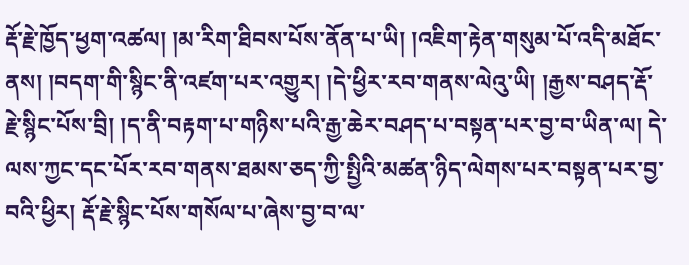རྡོ་རྗེ་ཁྱོད་ཕྱག་འཚལ། །མ་རིག་ཐིབས་པོས་ནོན་པ་ཡི། །འཇིག་རྟེན་གསུམ་པོ་འདི་མཐོང་ནས། །བདག་གི་སྙིང་ནི་འཛག་པར་འགྱུར། །དེ་ཕྱིར་རབ་གནས་ལེའུ་ཡི། །རྒྱས་བཤད་རྡོ་རྗེ་སྙིང་པོས་བྲི། །ད་ནི་བརྟག་པ་གཉིས་པའི་རྒྱ་ཆེར་བཤད་པ་བསྟན་པར་བྱ་བ་ཡིན་ལ། དེ་ལས་ཀྱང་དང་པོར་རབ་གནས་ཐམས་ཅད་ཀྱི་སྤྱིའི་མཚན་ཉིད་ལེགས་པར་བསྟན་པར་བྱ་བའི་ཕྱིར། རྡོ་རྗེ་སྙིང་པོས་གསོལ་པ་ཞེས་བྱ་བ་ལ་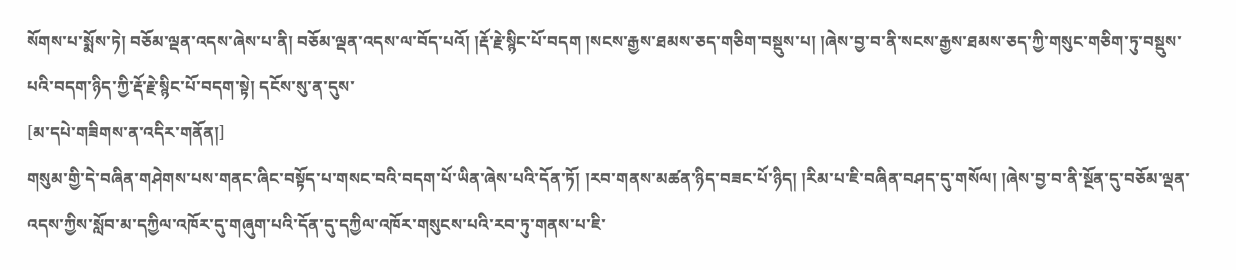སོགས་པ་སྨོས་ཏེ། བཅོམ་ལྡན་འདས་ཞེས་པ་ནི། བཅོམ་ལྡན་འདས་ལ་བོད་པའོ། །རྡོ་རྗེ་སྙིང་པོ་བདག །སངས་རྒྱས་ཐམས་ཅད་གཅིག་བསྡུས་པ། །ཞེས་བྱ་བ་ནི་སངས་རྒྱས་ཐམས་ཅད་ཀྱི་གསུང་གཅིག་ཏུ་བསྡུས་པའི་བདག་ཉིད་ཀྱི་རྡོ་རྗེ་སྙིང་པོ་བདག་སྟེ། དངོས་སུ་ན་དུས་
[མ་དཔེ་གཟིགས་ན་འདིར་གནོན།]
གསུམ་གྱི་དེ་བཞིན་གཤེགས་པས་གནང་ཞིང་བསྟོད་པ་གསང་བའི་བདག་པོ་ཡིན་ཞེས་པའི་དོན་ཏོ། །རབ་གནས་མཚན་ཉིད་བཟང་པོ་ཉིད། །རིམ་པ་ཇི་བཞིན་བཤད་དུ་གསོལ། །ཞེས་བྱ་བ་ནི་སྔོན་དུ་བཅོམ་ལྡན་འདས་ཀྱིས་སློབ་མ་དཀྱིལ་འཁོར་དུ་གཞུག་པའི་དོན་དུ་དཀྱིལ་འཁོར་གསུངས་པའི་རབ་ཏུ་གནས་པ་ཇི་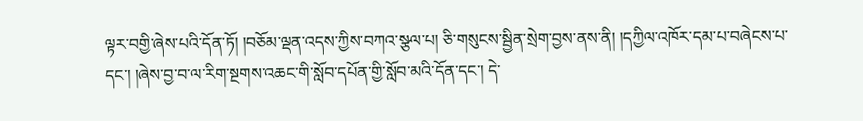ལྟར་བགྱི་ཞེས་པའི་དོན་ཏོ། །བཅོམ་ལྡན་འདས་ཀྱིས་བཀའ་སྩལ་པ། ཅི་གསུངས་སྦྱིན་སྲེག་བྱས་ནས་ནི། །དཀྱིལ་འཁོར་དམ་པ་བཞེངས་པ་དང་། །ཞེས་བྱ་བ་ལ་རིག་སྔགས་འཆང་གི་སློབ་དཔོན་གྱི་སློབ་མའི་དོན་དང་། དེ་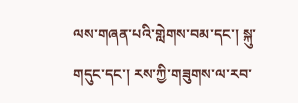ལས་གཞན་པའི་གླེགས་བམ་དང་། སྐུ་གདུང་དང་། རས་ཀྱི་གཟུགས་ལ་རབ་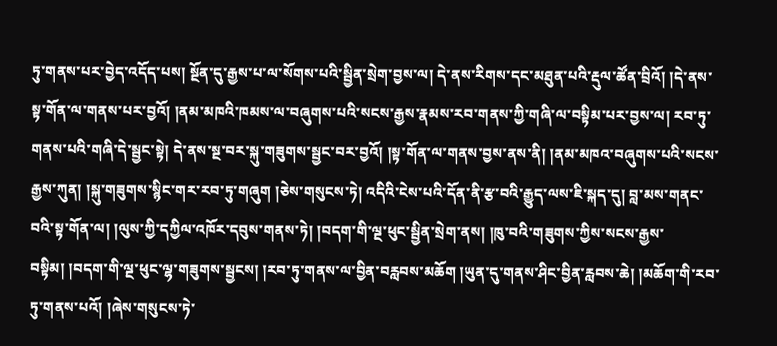ཏུ་གནས་པར་བྱེད་འདོད་པས། སྔོན་དུ་རྒྱས་པ་ལ་སོགས་པའི་སྦྱིན་སྲེག་བྱས་ལ། དེ་ནས་རིགས་དང་མཐུན་པའི་རྡུལ་ཚོན་བྲིའོ། །དེ་ནས་སྟ་གོན་ལ་གནས་པར་བྱའོ། །ནམ་མཁའི་ཁམས་ལ་བཞུགས་པའི་སངས་རྒྱས་རྣམས་རབ་གནས་ཀྱི་གཞི་ལ་བསྟིམ་པར་བྱས་ལ། རབ་ཏུ་གནས་པའི་གཞི་དེ་སྦྱང་སྟེ། དེ་ནས་སྔ་བར་སྐུ་གཟུགས་སྦྱང་བར་བྱའོ། །སྟ་གོན་ལ་གནས་བྱས་ནས་ནི། །ནམ་མཁའ་བཞུགས་པའི་སངས་རྒྱས་ཀུན། །སྐུ་གཟུགས་སྙིང་གར་རབ་ཏུ་གཞུག །ཅེས་གསུངས་ཏེ། འདིའི་ངེས་པའི་དོན་ནི་རྩ་བའི་རྒྱུད་ལས་ཇི་སྐད་དུ། བླ་མས་གནང་བའི་སྟ་གོན་ལ། །ལུས་ཀྱི་དཀྱིལ་འཁོར་དབུས་གནས་ཏེ། །བདག་གི་ལྔ་ཕུང་སྦྱིན་སྲེག་ནས། །ཁུ་བའི་གཟུགས་ཀྱིས་སངས་རྒྱས་བསྟིམ། །བདག་གི་ལྔ་ཕུང་ལྷ་གཟུགས་སྦྱངས། །རབ་ཏུ་གནས་ལ་བྱིན་བརླབས་མཆོག །ཡུན་དུ་གནས་ཤིང་བྱིན་རླབས་ཆེ། །མཆོག་གི་རབ་ཏུ་གནས་པའོ། །ཞེས་གསུངས་ཏེ་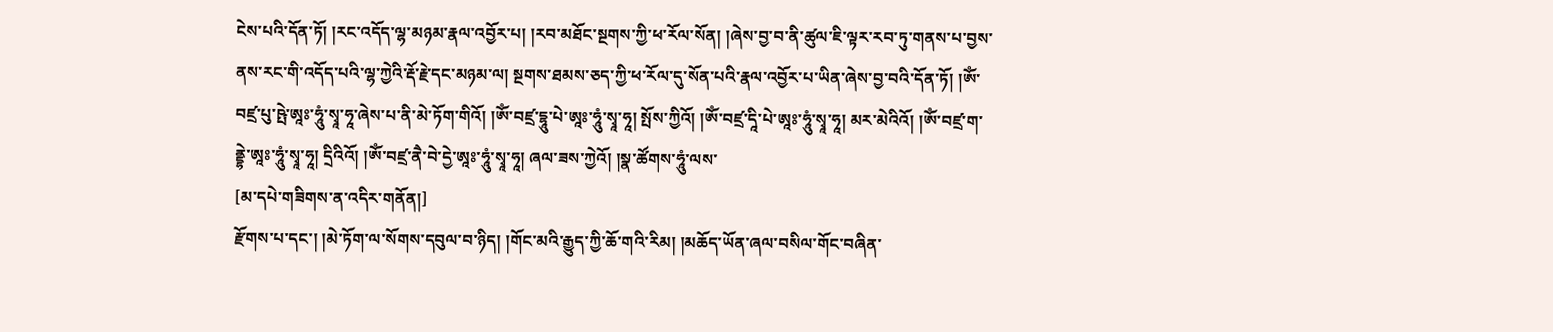ངེས་པའི་དོན་ཏོ། །རང་འདོད་ལྷ་མཉམ་རྣལ་འབྱོར་པ། །རབ་མཐོང་སྔགས་ཀྱི་ཕ་རོལ་སོན། །ཞེས་བྱ་བ་ནི་ཚུལ་ཇི་ལྟར་རབ་ཏུ་གནས་པ་བྱས་ནས་རང་གི་འདོད་པའི་ལྷ་ཀྱེའི་རྡོ་རྗེ་དང་མཉམ་ལ། སྔགས་ཐམས་ཅད་ཀྱི་ཕ་རོལ་དུ་སོན་པའི་རྣལ་འབྱོར་པ་ཡིན་ཞེས་བྱ་བའི་དོན་ཏོ། །ཨོཾ་བཛྲ་པུ་ཥྤེ་ཨཱཿ་ཧཱུཾ་སྭཱ་ཧཱ་ཞེས་པ་ནི་མེ་ཏོག་གིའོ། །ཨོཾ་བཛྲ་དྷཱུ་པེ་ཨཱཿ་ཧཱུཾ་སྭཱ་ཧཱ། སྤོས་ཀྱིའོ། །ཨོཾ་བཛྲ་དཱི་པེ་ཨཱཿ་ཧཱུཾ་སྭཱ་ཧཱ། མར་མེའིའོ། །ཨོཾ་བཛྲ་ག་ནྡྷེ་ཨཱཿ་ཧཱུཾ་སྭཱ་ཧཱ། དྲིའིའོ། །ཨོཾ་བཛྲ་ནཻ་བེ་དྱེ་ཨཱཿ་ཧཱུཾ་སྭཱ་ཧཱ། ཞལ་ཟས་ཀྱེའོ། །སྣ་ཚོགས་ཧཱུཾ་ལས་
[མ་དཔེ་གཟིགས་ན་འདིར་གནོན།]
རྫོགས་པ་དང་། །མེ་ཏོག་ལ་སོགས་དབུལ་བ་ཉིད། །གོང་མའི་རྒྱུད་ཀྱི་ཆོ་གའི་རིམ། །མཆོད་ཡོན་ཞལ་བསིལ་གོང་བཞིན་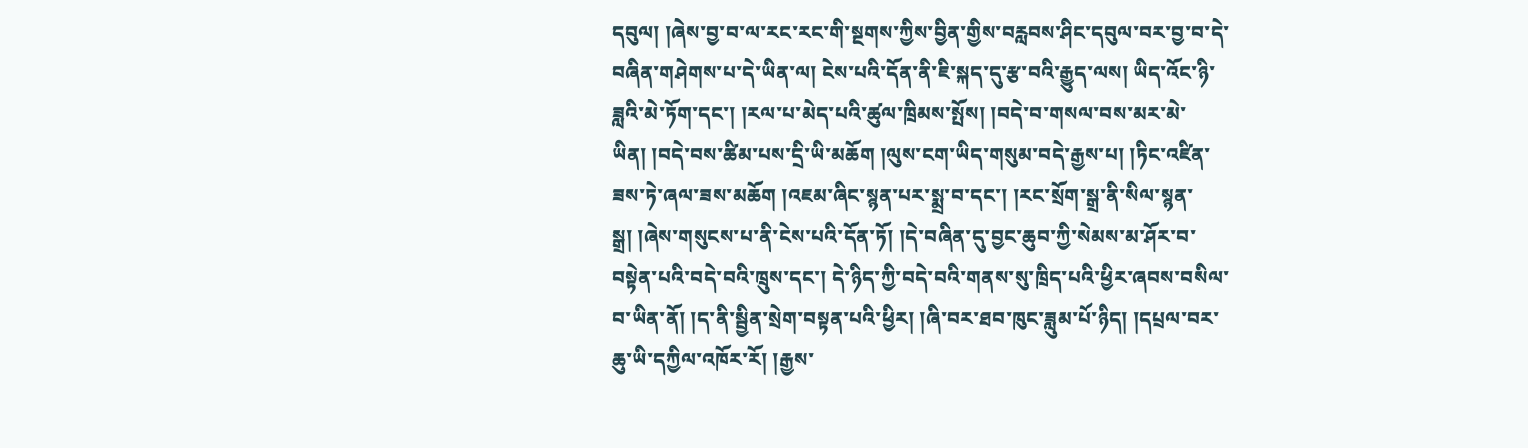དབུལ། །ཞེས་བྱ་བ་ལ་རང་རང་གི་སྔགས་ཀྱིས་བྱིན་གྱིས་བརླབས་ཤིང་དབུལ་བར་བྱ་བ་དེ་བཞིན་གཤེགས་པ་དེ་ཡིན་ལ། ངེས་པའི་དོན་ནི་ཇི་སྐད་དུ་རྩ་བའི་རྒྱུད་ལས། ཡིད་འོང་ཉི་ཟླའི་མེ་ཏོག་དང་། །རལ་པ་མེད་པའི་ཚུལ་ཁྲིམས་སྤོས། །བདེ་བ་གསལ་བས་མར་མེ་ཡིན། །བདེ་བས་ཚིམ་པས་དྲི་ཡི་མཆོག །ལུས་ངག་ཡིད་གསུམ་བདེ་རྒྱས་པ། །ཏིང་འཛིན་ཟས་ཏེ་ཞལ་ཟས་མཆོག །འཇམ་ཞིང་སྙན་པར་སྨྲ་བ་དང་། །རང་སྲོག་སྒྲ་ནི་སིལ་སྙན་སྒྲ། །ཞེས་གསུངས་པ་ནི་ངེས་པའི་དོན་ཏོ། །དེ་བཞིན་དུ་བྱང་ཆུབ་ཀྱི་སེམས་མ་ཤོར་བ་བསྟེན་པའི་བདེ་བའི་ཁྲུས་དང་། དེ་ཉིད་ཀྱི་བདེ་བའི་གནས་སུ་ཁྲིད་པའི་ཕྱིར་ཞབས་བསིལ་བ་ཡིན་ནོ། །ད་ནི་སྦྱིན་སྲེག་བསྟན་པའི་ཕྱིར། །ཞི་བར་ཐབ་ཁུང་ཟླུམ་པོ་ཉིད། །དཔྲལ་བར་ཆུ་ཡི་དཀྱིལ་འཁོར་རོ། །རྒྱས་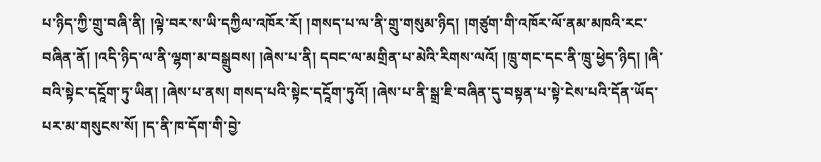པ་ཉིད་ཀྱི་གྲུ་བཞི་ནི། །ལྟེ་བར་ས་ཡི་དཀྱིལ་འཁོར་རོ། །གསད་པ་ལ་ནི་གྲུ་གསུམ་ཉིད། །གཙུག་གི་འཁོར་ལོ་ནམ་མཁའི་རང་བཞིན་ནོ། །འདི་ཉིད་ལ་ནི་ལྷག་མ་བསྒྲུབས། །ཞེས་པ་ནི། དབང་ལ་མགྲིན་པ་མེའི་རིགས་ལའོ། །ཁྲུ་གང་དང་ནི་ཁྲུ་ཕྱེད་ཉིད། །ཞི་བའི་སྟེང་དངཱོག་ཏུ་ཡིན། །ཞེས་པ་ནས། གསད་པའི་སྟེང་དངཱོག་ཏུའོ། །ཞེས་པ་ནི་སྒྲ་ཇི་བཞིན་དུ་བསྟན་པ་སྟེ་ངེས་པའི་དོན་ཡོད་པར་མ་གསུངས་སོ། །ད་ནི་ཁ་དོག་གི་བྱེ་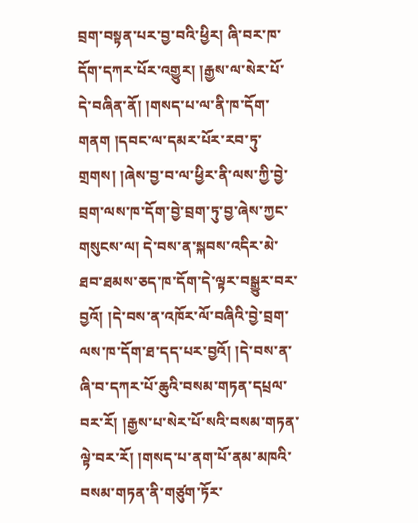བྲག་བསྟན་པར་བྱ་བའི་ཕྱིར། ཞི་བར་ཁ་དོག་དཀར་པོར་འགྱུར། །རྒྱས་ལ་སེར་པོ་དེ་བཞིན་ནོ། །གསད་པ་ལ་ནི་ཁ་དོག་གནག །དབང་ལ་དམར་པོར་རབ་ཏུ་གྲགས། །ཞེས་བྱ་བ་ལ་ཕྱིར་ནི་ལས་ཀྱི་བྱེ་བྲག་ལས་ཁ་དོག་བྱེ་བྲག་ཏུ་བྱ་ཞེས་ཀྱང་གསུངས་ལ། དེ་བས་ན་སྐབས་འདིར་མེ་ཐབ་ཐམས་ཅད་ཁ་དོག་དེ་ལྟར་བསྒྱུར་བར་བྱའོ། །དེ་བས་ན་འཁོར་ལོ་བཞིའི་བྱེ་བྲག་ལས་ཁ་དོག་ཐ་དད་པར་བྱའོ། །དེ་བས་ན་ཞི་བ་དཀར་པོ་ཆུའི་བསམ་གཏན་དཔྲལ་བར་རོ། །རྒྱས་པ་སེར་པོ་སའི་བསམ་གཏན་ལྟེ་བར་རོ། །གསད་པ་ནག་པོ་ནམ་མཁའི་བསམ་གཏན་ནི་གཙུག་ཏོར་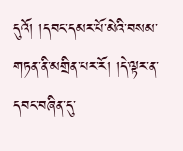དུའོ། །དབང་དམར་པོ་མེའི་བསམ་གཏན་ནི་མགྲིན་པར་རོ། །དེ་ལྟར་ན་དབང་བཞིན་དུ་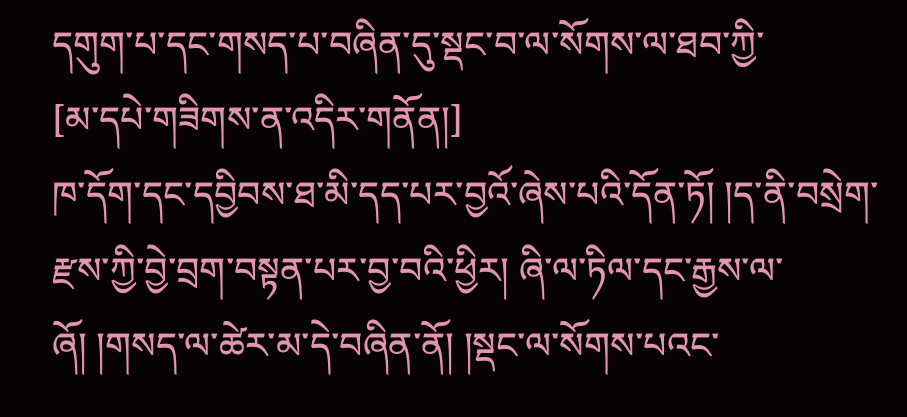དགུག་པ་དང་གསད་པ་བཞིན་དུ་སྡང་བ་ལ་སོགས་ལ་ཐབ་ཀྱི་
[མ་དཔེ་གཟིགས་ན་འདིར་གནོན།]
ཁ་དོག་དང་དབྱིབས་ཐ་མི་དད་པར་བྱའོ་ཞེས་པའི་དོན་ཏོ། །ད་ནི་བསྲེག་རྫས་ཀྱི་བྱེ་བྲག་བསྟན་པར་བྱ་བའི་ཕྱིར། ཞི་ལ་ཏིལ་དང་རྒྱས་ལ་ཞོ། །གསད་ལ་ཚེར་མ་དེ་བཞིན་ནོ། །སྡང་ལ་སོགས་པའང་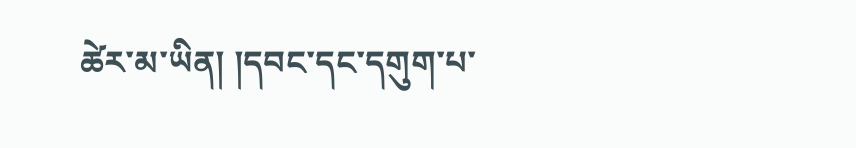ཚེར་མ་ཡིན། །དབང་དང་དགུག་པ་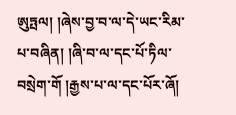ཨུཏྤལ། །ཞེས་བྱ་བ་ལ་དེ་ཡང་རིམ་པ་བཞིན། །ཞི་བ་ལ་དང་པོ་ཏིལ་བསྲེག་གོ །རྒྱས་པ་ལ་དང་པོར་ཞོ།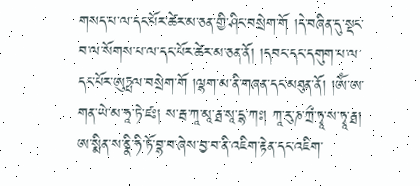གསད་པ་ལ་དང་པོར་ཚེར་མ་ཅན་གྱི་ཤིང་བསྲེག་གོ །དེ་བཞིན་དུ་སྡང་བ་ལ་སོགས་པ་ལ་དང་པོར་ཚེར་མ་ཅན་ནོ། །དབང་དང་དགུག་པ་ལ་དང་པོར་ཨུཏྤལ་བསྲེག་གོ །ལྷག་མ་ནི་གཞན་དང་མཐུན་ནོ། །ཨོཾ་ཨ་གན་ཡེ་མ་ཧཱ་ཏེ་ཛཿ། ས་རྦ་ཀཱ་མཱ་རྠ་སཱ་དྷ་ཀཿ། ཀཱ་རུ་ཎ་ཀྲྀ་ཏྭཱ་ས་ཏྭཱ་རྠ། ཨ་སྨིན་ས་ནྣི་ཧི་ཏོ་བྷ་བ་ཞེས་བྱ་བ་ནི་འཇིག་རྟེན་དང་འཇིག་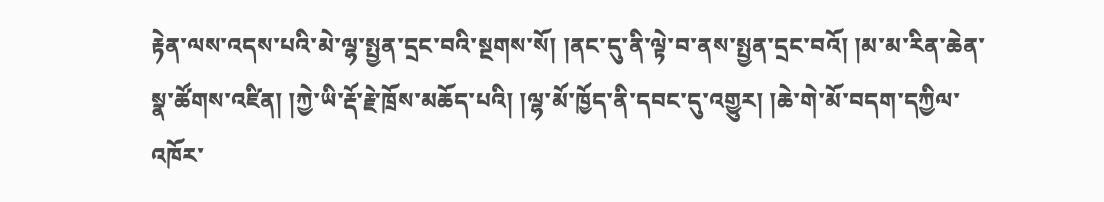རྟེན་ལས་འདས་པའི་མེ་ལྷ་སྤྱན་དྲང་བའི་སྔགས་སོ། །ནང་དུ་ནི་ལྟེ་བ་ནས་སྤྱན་དྲང་བའོ། །མ་མ་རིན་ཆེན་སྣ་ཚོགས་འཛིན། །ཀྱེ་ཡི་རྡོ་རྗེ་ཁྲོས་མཆོད་པའི། །ལྷ་མོ་ཁྱོད་ནི་དབང་དུ་འགྱུར། །ཆེ་གེ་མོ་བདག་དཀྱིལ་འཁོར་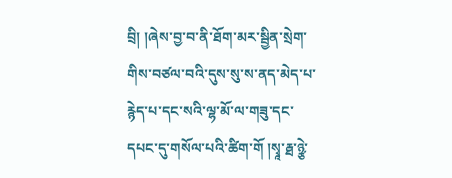བྲི། །ཞེས་བྱ་བ་ནི་ཐོག་མར་སྦྱིན་སྲེག་གིས་བཙལ་བའི་དུས་སུ་ས་ནད་མེད་པ་རྙེད་པ་དང་སའི་ལྷ་མོ་ལ་གཟུ་དང་དཔང་དུ་གསོལ་པའི་ཚིག་གོ །སྭཱ་རྠ་ཉྩེ་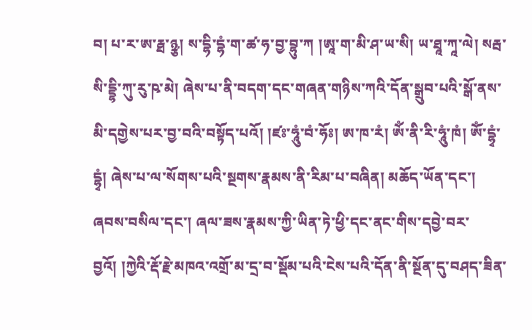བ། པ་ར་ཨ་རྠ་ཉྩ། ས་དྷི་དྷཾ་ག་ཚ་ཧ་བྱ་བྷུ་ཀ །ཨཱ་ག་མི་ཤ་ཡ་སི། ཡ་ཐཱ་ཀཱ་ལེ། སརྦ་སི་དྡྷི་ཀུ་རུ་ཥ་མེ། ཞེས་པ་ནི་བདག་དང་གཞན་གཉིས་ཀའི་དོན་སྒྲུབ་པའི་སྒོ་ནས་མི་དགྱེས་པར་བྱ་བའི་བསྟོད་པའོ། །ཛཿ་ཧཱུཾ་བཾ་ཧོཿ། ཨ་ཁ་རཾ། ཨོཾ་ནི་རི་ཧཱུཾ་ཁཾ། ཨོཾ་དྷྭཾ་དྷྭཾ། ཞེས་པ་ལ་སོགས་པའི་སྔགས་རྣམས་ནི་རིམ་པ་བཞིན། མཆོད་ཡོན་དང་། ཞབས་བསིལ་དང་། ཞལ་ཟས་རྣམས་ཀྱི་ཡིན་ཏེ་ཕྱི་དང་ནང་གིས་དབྱེ་བར་བྱའོ། །ཀྱེའི་རྡོ་རྗེ་མཁའ་འགྲོ་མ་དྲ་བ་སྡོམ་པའི་ངེས་པའི་དོན་ནི་སྔོན་དུ་བཤད་ཟིན་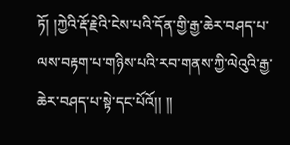ཏོ། །ཀྱེའི་རྡོ་རྗེའི་ངེས་པའི་དོན་གྱི་རྒྱ་ཆེར་བཤད་པ་ལས་བརྟག་པ་གཉིས་པའི་རབ་གནས་ཀྱི་ལེའུའི་རྒྱ་ཆེར་བཤད་པ་སྟེ་དང་པོའོ།། །།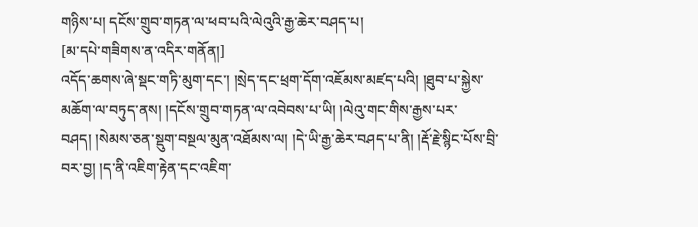གཉིས་པ། དངོས་གྲུབ་གཏན་ལ་ཕབ་པའི་ལེའུའི་རྒྱ་ཆེར་བཤད་པ།
[མ་དཔེ་གཟིགས་ན་འདིར་གནོན།]
འདོད་ཆགས་ཞེ་སྡང་གཏི་མུག་དང་། །སྲེད་དང་ཕྲག་དོག་འཇོམས་མཛད་པའི། །ཐུབ་པ་སྐྱེས་མཆོག་ལ་བཏུད་ནས། །དངོས་གྲུབ་གཏན་ལ་འབེབས་པ་ཡི། །ལེའུ་གང་གིས་རྒྱས་པར་བཤད། །སེམས་ཅན་སྡུག་བསྔལ་མུན་འཐོམས་ལ། །དེ་ཡི་རྒྱ་ཆེར་བཤད་པ་ནི། །རྡོ་རྗེ་སྙིང་པོས་བྲི་བར་བྱ། །ད་ནི་འཇིག་རྟེན་དང་འཇིག་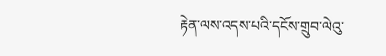རྟེན་ལས་འདས་པའི་དངོས་གྲུབ་ལེའུ་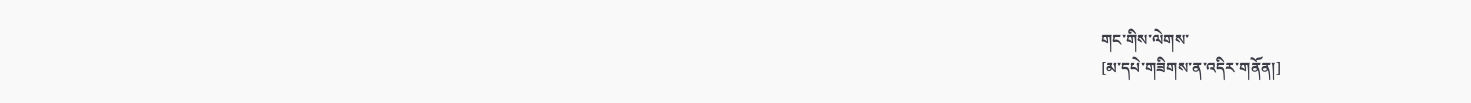གང་གིས་ལེགས་
[མ་དཔེ་གཟིགས་ན་འདིར་གནོན།]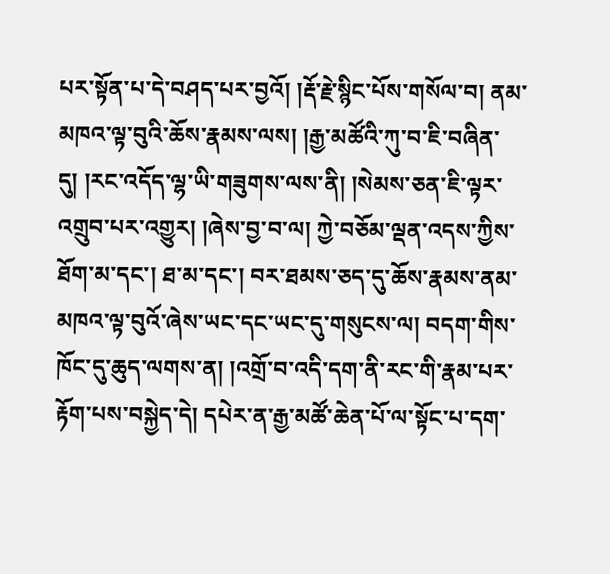པར་སྟོན་པ་དེ་བཤད་པར་བྱའོ། །རྡོ་རྗེ་སྙིང་པོས་གསོལ་བ། ནམ་མཁའ་ལྟ་བུའི་ཆོས་རྣམས་ལས། །རྒྱ་མཚོའི་ཀུ་བ་ཇི་བཞིན་དུ། །རང་འདོད་ལྷ་ཡི་གཟུགས་ལས་ནི། །སེམས་ཅན་ཇི་ལྟར་འགྲུབ་པར་འགྱུར། །ཞེས་བྱ་བ་ལ། ཀྱེ་བཅོམ་ལྡན་འདས་ཀྱིས་ཐོག་མ་དང་། ཐ་མ་དང་། བར་ཐམས་ཅད་དུ་ཆོས་རྣམས་ནམ་མཁའ་ལྟ་བུའོ་ཞེས་ཡང་དང་ཡང་དུ་གསུངས་ལ། བདག་གིས་ཁོང་དུ་ཆུད་ལགས་ན། །འགྲོ་བ་འདི་དག་ནི་རང་གི་རྣམ་པར་རྟོག་པས་བསྐྱེད་དེ། དཔེར་ན་རྒྱ་མཚོ་ཆེན་པོ་ལ་སྟོང་པ་དག་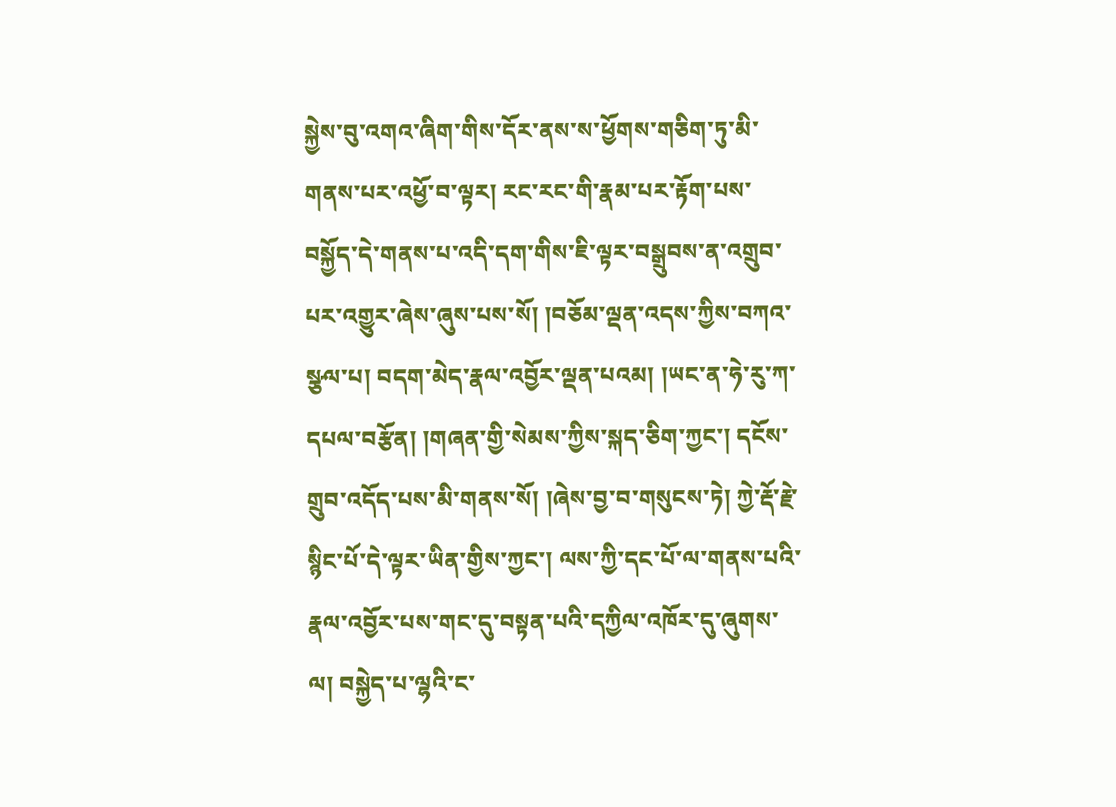སྐྱེས་བུ་འགའ་ཞིག་གིས་དོར་ནས་ས་ཕྱོགས་གཅིག་ཏུ་མི་གནས་པར་འཕྱོ་བ་ལྟར། རང་རང་གི་རྣམ་པར་རྟོག་པས་བསྐྱོད་དེ་གནས་པ་འདི་དག་གིས་ཇི་ལྟར་བསྒྲུབས་ན་འགྲུབ་པར་འགྱུར་ཞེས་ཞུས་པས་སོ། །བཅོམ་ལྡན་འདས་ཀྱིས་བཀའ་སྩལ་པ། བདག་མེད་རྣལ་འབྱོར་ལྡན་པའམ། །ཡང་ན་ཧེ་རུ་ཀ་དཔལ་བརྩོན། །གཞན་གྱི་སེམས་ཀྱིས་སྐད་ཅིག་ཀྱང་། དངོས་གྲུབ་འདོད་པས་མི་གནས་སོ། །ཞེས་བྱ་བ་གསུངས་ཏེ། ཀྱེ་རྡོ་རྗེ་སྙིང་པོ་དེ་ལྟར་ཡིན་གྱིས་ཀྱང་། ལས་ཀྱི་དང་པོ་ལ་གནས་པའི་རྣལ་འབྱོར་པས་གང་དུ་བསྟན་པའི་དཀྱིལ་འཁོར་དུ་ཞུགས་ལ། བསྐྱེད་པ་ལྷའི་ང་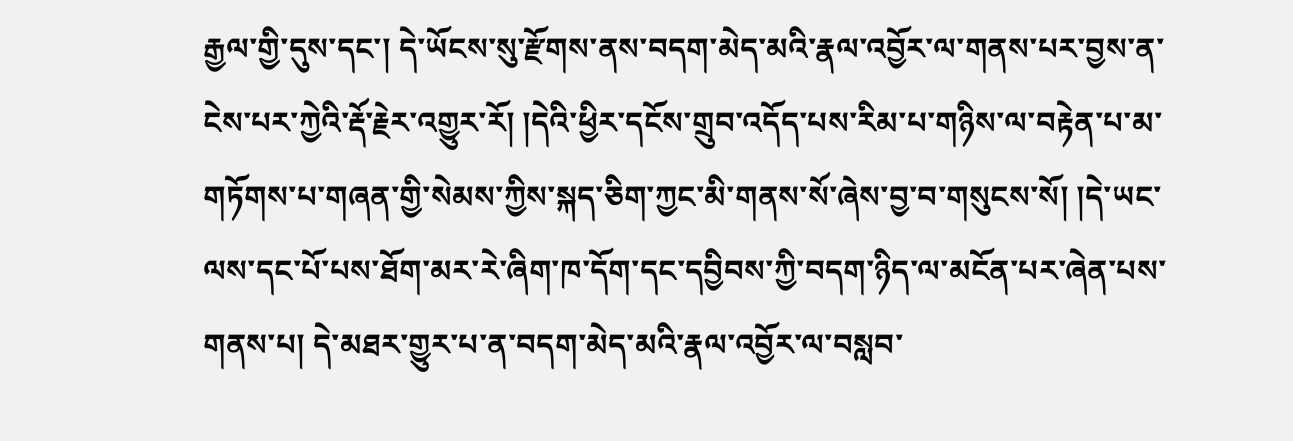རྒྱལ་གྱི་དུས་དང་། དེ་ཡོངས་སུ་རྫོགས་ནས་བདག་མེད་མའི་རྣལ་འབྱོར་ལ་གནས་པར་བྱས་ན་ངེས་པར་ཀྱེའི་རྡོ་རྗེར་འགྱུར་རོ། །དེའི་ཕྱིར་དངོས་གྲུབ་འདོད་པས་རིམ་པ་གཉིས་ལ་བརྟེན་པ་མ་གཏོགས་པ་གཞན་གྱི་སེམས་ཀྱིས་སྐད་ཅིག་ཀྱང་མི་གནས་སོ་ཞེས་བྱ་བ་གསུངས་སོ། །དེ་ཡང་ལས་དང་པོ་པས་ཐོག་མར་རེ་ཞིག་ཁ་དོག་དང་དབྱིབས་ཀྱི་བདག་ཉིད་ལ་མངོན་པར་ཞེན་པས་གནས་པ། དེ་མཐར་གྱུར་པ་ན་བདག་མེད་མའི་རྣལ་འབྱོར་ལ་བསླབ་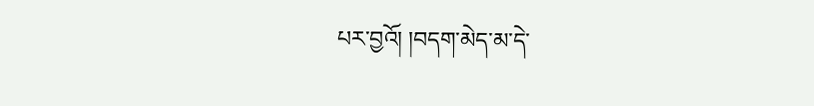པར་བྱའོ། །བདག་མེད་མ་དེ་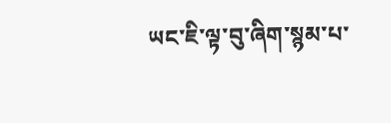ཡང་ཇི་ལྟ་བུ་ཞིག་སྙམ་པ་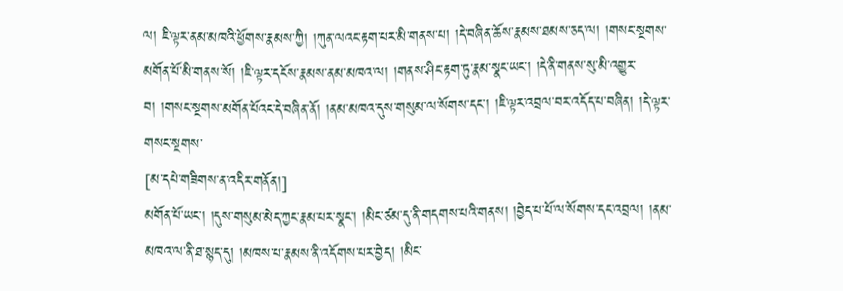ལ། ཇི་ལྟར་ནམ་མཁའི་ཕྱོགས་རྣམས་ཀྱི། །ཀུན་ལའང་རྟག་པར་མི་གནས་པ། །དེ་བཞིན་ཆོས་རྣམས་ཐམས་ཅད་ལ། །གསང་སྔགས་མགོན་པོ་མི་གནས་སོ། །ཇི་ལྟར་དངོས་རྣམས་ནམ་མཁའ་ལ། །གནས་ཤིང་རྟག་ཏུ་རྣམ་སྣང་ཡང་། །དེ་ནི་གནས་སུ་མི་འགྱུར་བ། །གསང་སྔགས་མགོན་པོའང་དེ་བཞིན་ནོ། །ནམ་མཁའ་དུས་གསུམ་ལ་སོགས་དང་། །ཇི་ལྟར་འབྲལ་བར་འདོད་པ་བཞིན། །དེ་ལྟར་གསང་སྔགས་
[མ་དཔེ་གཟིགས་ན་འདིར་གནོན།]
མགོན་པོ་ཡང་། །དུས་གསུམ་མེད་ཀྱང་རྣམ་པར་སྣང་། །མིང་ཙམ་དུ་ནི་གདགས་པའི་གནས། །བྱེད་པ་པོ་ལ་སོགས་དང་འབྲལ། །ནམ་མཁའ་ལ་ནི་ཐ་སྙད་དུ། །མཁས་པ་རྣམས་ནི་འདོགས་པར་བྱེད། །མིང་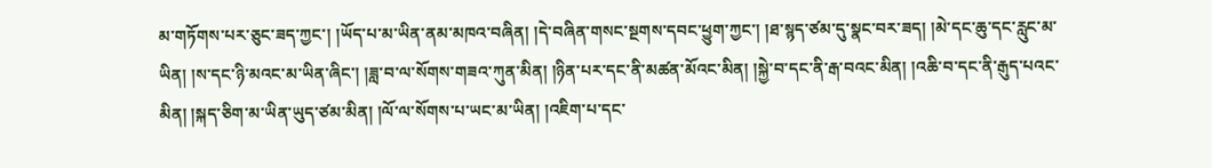མ་གཏོགས་པར་ཅུང་ཟད་ཀྱང་། །ཡོད་པ་མ་ཡིན་ནམ་མཁའ་བཞིན། །དེ་བཞིན་གསང་སྔགས་དབང་ཕྱུག་ཀྱང་། །ཐ་སྙད་ཙམ་དུ་སྣང་བར་ཟད། །མེ་དང་ཆུ་དང་རླུང་མ་ཡིན། །ས་དང་ཉི་མའང་མ་ཡིན་ཞིང་། །ཟླ་བ་ལ་སོགས་གཟའ་ཀུན་མིན། །ཉིན་པར་དང་ནི་མཚན་མོའང་མིན། །སྐྱེ་བ་དང་ནི་རྒ་བའང་མིན། །འཆི་བ་དང་ནི་རྒུད་པའང་མིན། །སྐད་ཅིག་མ་ཡིན་ཡུད་ཙམ་མིན། །ལོ་ལ་སོགས་པ་ཡང་མ་ཡིན། །འཇིག་པ་དང་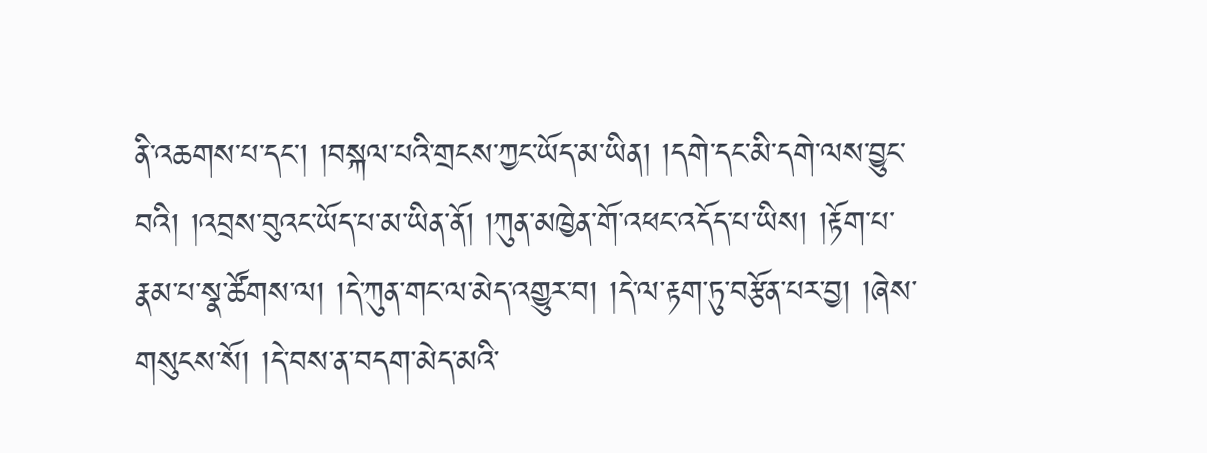ནི་འཆགས་པ་དང་། །བསྐལ་པའི་གྲངས་ཀྱང་ཡོད་མ་ཡིན། །དགེ་དང་མི་དགེ་ལས་བྱུང་བའི། །འབྲས་བུའང་ཡོད་པ་མ་ཡིན་ནོ། །ཀུན་མཁྱེན་གོ་འཕང་འདོད་པ་ཡིས། །རྟོག་པ་རྣམ་པ་སྣ་ཚོགས་ལ། །དེ་ཀུན་གང་ལ་མེད་འགྱུར་བ། །དེ་ལ་རྟག་ཏུ་བརྩོན་པར་བྱ། །ཞེས་གསུངས་སོ། །དེ་བས་ན་བདག་མེད་མའི་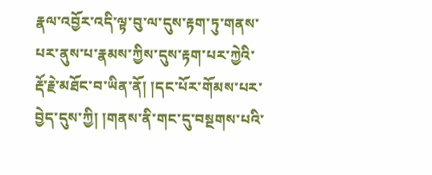རྣལ་འབྱོར་འདི་ལྟ་བུ་ལ་དུས་རྟག་ཏུ་གནས་པར་ནུས་པ་རྣམས་ཀྱིས་དུས་རྟག་པར་ཀྱེའི་རྡོ་རྗེ་མཐོང་བ་ཡིན་ནོ། །དང་པོར་གོམས་པར་བྱེད་དུས་ཀྱི། །གནས་ནི་གང་དུ་བསྔགས་པའི་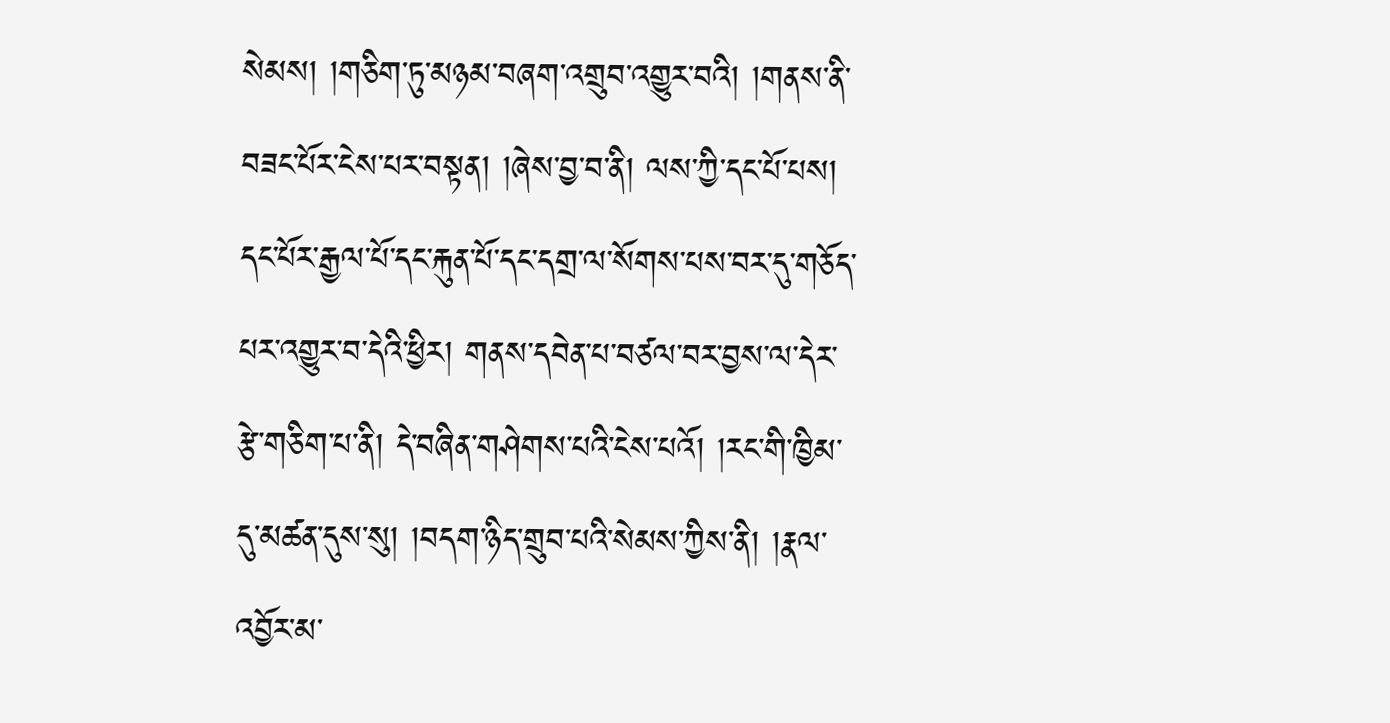སེམས། །གཅིག་ཏུ་མཉམ་བཞག་འགྲུབ་འགྱུར་བའི། །གནས་ནི་བཟང་པོར་ངེས་པར་བསྟན། །ཞེས་བྱ་བ་ནི། ལས་ཀྱི་དང་པོ་པས། དང་པོར་རྒྱལ་པོ་དང་རྐུན་པོ་དང་དགྲ་ལ་སོགས་པས་བར་དུ་གཅོད་པར་འགྱུར་བ་དེའི་ཕྱིར། གནས་དབེན་པ་བཙལ་བར་བྱས་ལ་དེར་རྩེ་གཅིག་པ་ནི། དེ་བཞིན་གཤེགས་པའི་ངེས་པའོ། །རང་གི་ཁྱིམ་དུ་མཚན་དུས་སུ། །བདག་ཉིད་གྲུབ་པའི་སེམས་ཀྱིས་ནི། །རྣལ་འབྱོར་མ་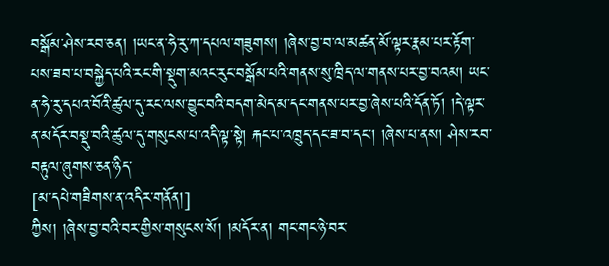བསྒོམ་ཤེས་རབ་ཅན། །ཡང་ན་ཧེ་རུ་ཀ་དཔལ་གཟུགས། །ཞེས་བྱ་བ་ལ་མཚན་མོ་ལྟར་རྣམ་པར་རྟོག་པས་ཟབ་པ་བསྐྱེད་པའི་རང་གི་སྡུག་མའང་རུང་བསྒོམ་པའི་གནས་སུ་ཁྲིད་ལ་གནས་པར་བྱ་བའམ། ཡང་ན་ཧེ་རུ་དཔའ་བོའི་ཚུལ་དུ་རང་ལས་བྱུང་བའི་བདག་མེད་མ་དང་གནས་པར་བྱ་ཞེས་པའི་དོན་ཏོ། །དེ་ལྟར་ན་མདོར་བསྡུ་བའི་ཚུལ་དུ་གསུངས་པ་འདི་ལྟ་སྟེ། རྐང་པ་འཁྲུད་དང་ཟ་བ་དང་། །ཞེས་པ་ནས། ཤེས་རབ་བརྟུལ་ཞུགས་ཅན་ཉིད་
[མ་དཔེ་གཟིགས་ན་འདིར་གནོན།]
ཀྱིས། །ཞེས་བྱ་བའི་བར་གྱིས་གསུངས་སོ། །མདོར་ན། གང་གང་ཉེ་བར་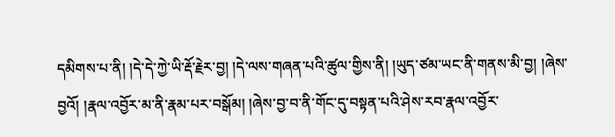དམིགས་པ་ནི། །དེ་དེ་ཀྱེ་ཡི་རྡོ་རྗེར་བྱ། །དེ་ལས་གཞན་པའི་ཚུལ་གྱིས་ནི། །ཡུད་ཙམ་ཡང་ནི་གནས་མི་བྱ། །ཞེས་བྱའོ། །རྣལ་འབྱོར་མ་ནི་རྣམ་པར་བསྒོམ། །ཞེས་བྱ་བ་ནི་གོང་དུ་བསྟན་པའི་ཤེས་རབ་རྣལ་འབྱོར་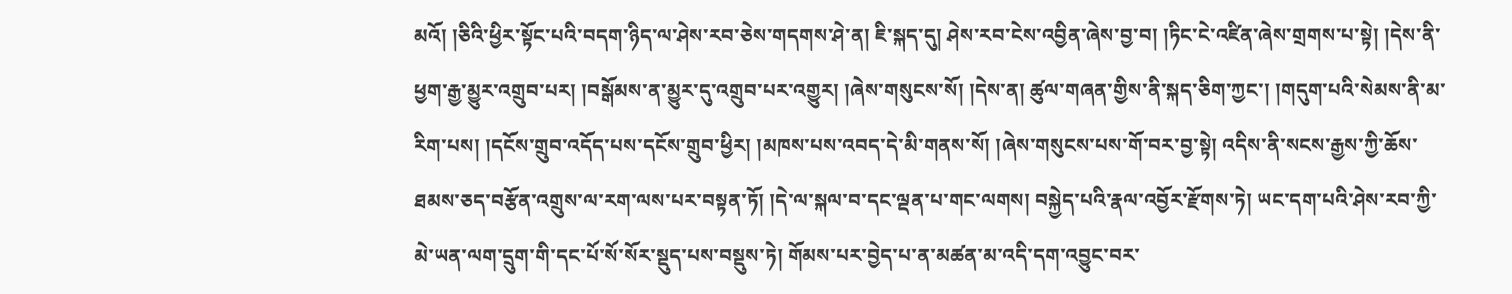མའོ། །ཅིའི་ཕྱིར་སྟོང་པའི་བདག་ཉིད་ལ་ཤེས་རབ་ཅེས་གདགས་ཤེ་ན། ཇི་སྐད་དུ། ཤེས་རབ་ངེས་འབྱིན་ཞེས་བྱ་བ། །ཏིང་ངེ་འཛིན་ཞེས་གྲགས་པ་སྟེ། །དེས་ནི་ཕྱག་རྒྱ་མྱུར་འགྲུབ་པར། །བསྒོམས་ན་མྱུར་དུ་འགྲུབ་པར་འགྱུར། །ཞེས་གསུངས་སོ། །དེས་ན། ཚུལ་གཞན་གྱིས་ནི་སྐད་ཅིག་ཀྱང་། །གདུག་པའི་སེམས་ནི་མ་རིག་པས། །དངོས་གྲུབ་འདོད་པས་དངོས་གྲུབ་ཕྱིར། །མཁས་པས་འབད་དེ་མི་གནས་སོ། །ཞེས་གསུངས་པས་གོ་བར་བྱ་སྟེ། འདིས་ནི་སངས་རྒྱས་ཀྱི་ཆོས་ཐམས་ཅད་བརྩོན་འགྲུས་ལ་རག་ལས་པར་བསྟན་ཏོ། །དེ་ལ་སྐལ་བ་དང་ལྡན་པ་གང་ལགས། བསྐྱེད་པའི་རྣལ་འབྱོར་རྫོགས་ཏེ། ཡང་དག་པའི་ཤེས་རབ་ཀྱི་མེ་ཡན་ལག་དྲུག་གི་དང་པོ་སོ་སོར་སྡུད་པས་བསྡུས་ཏེ། གོམས་པར་བྱེད་པ་ན་མཚན་མ་འདི་དག་འབྱུང་བར་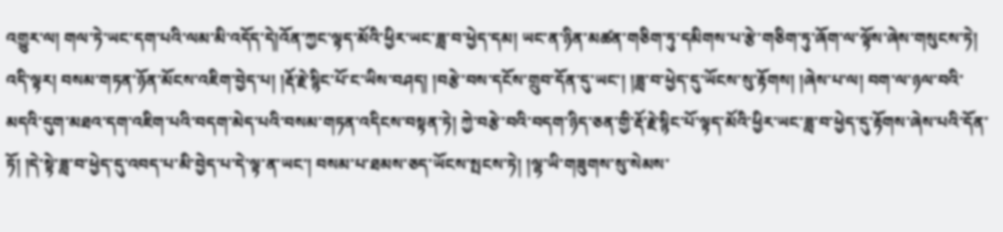འགྱུར་ལ། གལ་ཏེ་ཡང་དག་པའི་ལམ་མི་འདོད་དེ།འོན་ཀྱང་ལྟད་མོའི་ཕྱིར་ཡང་ཟླ་བ་ཕྱེད་དམ། ཡང་ན་ཉིན་མཚན་གཅིག་ཏུ་དམིགས་པ་རྩེ་གཅིག་ཏུ་ཞོག་ལ་ལྟོས་ཞེས་གསུངས་ཏེ། འདི་ལྟར། བསམ་གཏན་ཉོན་མོངས་འཇིག་བྱེད་པ། །རྡོ་རྗེ་སྙིང་པོ་ང་ཡིས་བཤད། །བརྩེ་བས་དངོས་གྲུབ་དོན་དུ་ཡང་། །ཟླ་བ་ཕྱེད་དུ་ཡོངས་སུ་རྟོགས། །ཞེས་པ་ལ། བག་ལ་ཉལ་བའི་མདའི་དུག་མཐའ་དག་འཇིག་པའི་བདག་མེད་པའི་བསམ་གཏན་འདིངས་བསྟན་ཏེ། ཀྱེ་བརྩེ་བའི་བདག་ཉིད་ཅན་གྱི་རྡོ་རྗེ་སྙིང་པོ་ལྟད་མོའི་ཕྱིར་ཡང་ཟླ་བ་ཕྱེད་དུ་རྟོགས་ཞེས་པའི་དོན་ཏོ། །དེ་སྟེ་ཟླ་བ་ཕྱེད་དུ་འབད་པ་མི་བྱེད་པ་དེ་ལྟ་ན་ཡང་། བསམ་པ་ཐམས་ཅད་ཡོངས་སྤངས་ཏེ། །ལྷ་ཡི་གཟུགས་སུ་སེམས་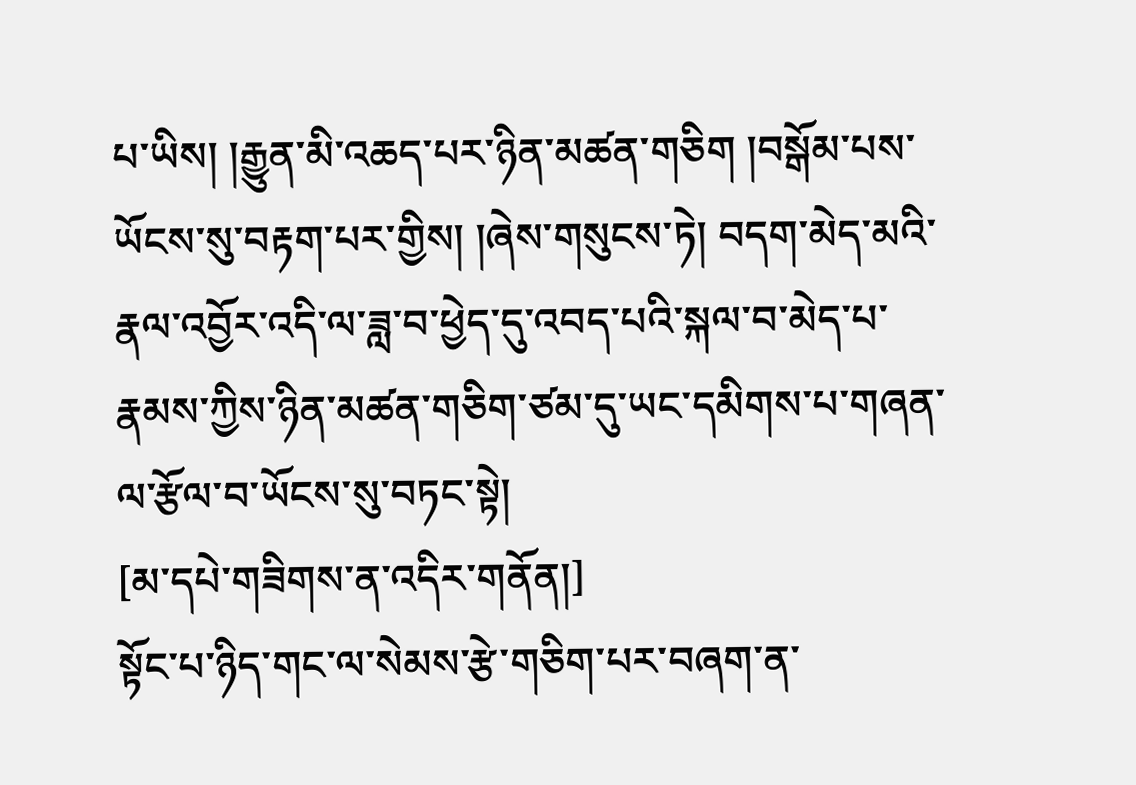པ་ཡིས། །རྒྱུན་མི་འཆད་པར་ཉིན་མཚན་གཅིག །བསྒོམ་པས་ཡོངས་སུ་བརྟག་པར་གྱིས། །ཞེས་གསུངས་ཏེ། བདག་མེད་མའི་རྣལ་འབྱོར་འདི་ལ་ཟླ་བ་ཕྱེད་དུ་འབད་པའི་སྐལ་བ་མེད་པ་རྣམས་ཀྱིས་ཉིན་མཚན་གཅིག་ཙམ་དུ་ཡང་དམིགས་པ་གཞན་ལ་རྩོལ་བ་ཡོངས་སུ་བཏང་སྟེ།
[མ་དཔེ་གཟིགས་ན་འདིར་གནོན།]
སྟོང་པ་ཉིད་གང་ལ་སེམས་རྩེ་གཅིག་པར་བཞག་ན་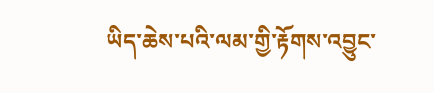ཡིད་ཆེས་པའི་ལམ་གྱི་རྟོགས་འབྱུང་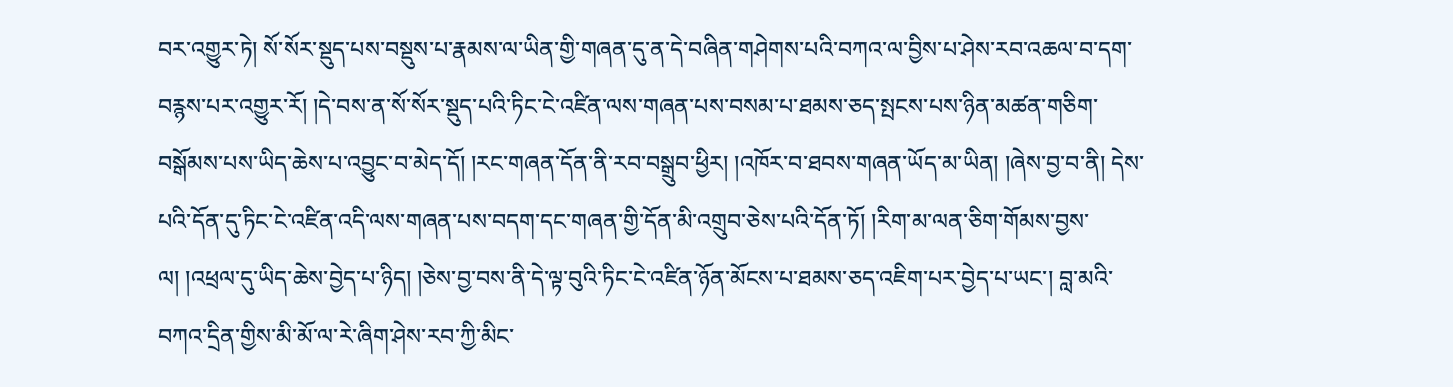བར་འགྱུར་ཏེ། སོ་སོར་སྡུད་པས་བསྡུས་པ་རྣམས་ལ་ཡིན་གྱི་གཞན་དུ་ན་དེ་བཞིན་གཤེགས་པའི་བཀའ་ལ་བྱིས་པ་ཤེས་རབ་འཆལ་བ་དག་བརྙས་པར་འགྱུར་རོ། །དེ་བས་ན་སོ་སོར་སྡུད་པའི་ཏིང་ངེ་འཛིན་ལས་གཞན་པས་བསམ་པ་ཐམས་ཅད་སྤངས་པས་ཉིན་མཚན་གཅིག་བསྒོམས་པས་ཡིད་ཆེས་པ་འབྱུང་བ་མེད་དོ། །རང་གཞན་དོན་ནི་རབ་བསྒྲུབ་ཕྱིར། །འཁོར་བ་ཐབས་གཞན་ཡོད་མ་ཡིན། །ཞེས་བྱ་བ་ནི། དེས་པའི་དོན་དུ་ཏིང་ངེ་འཛིན་འདི་ལས་གཞན་པས་བདག་དང་གཞན་གྱི་དོན་མི་འགྲུབ་ཅེས་པའི་དོན་ཏོ། །རིག་མ་ལན་ཅིག་གོམས་བྱས་ལ། །འཕྲལ་དུ་ཡིད་ཆེས་བྱེད་པ་ཉིད། །ཅེས་བྱ་བས་ནི་དེ་ལྟ་བུའི་ཏིང་ངེ་འཛིན་ཉོན་མོངས་པ་ཐམས་ཅད་འཇིག་པར་བྱེད་པ་ཡང་། བླ་མའི་བཀའ་དྲིན་གྱིས་མི་མོ་ལ་རེ་ཞིག་ཤེས་རབ་ཀྱི་མིང་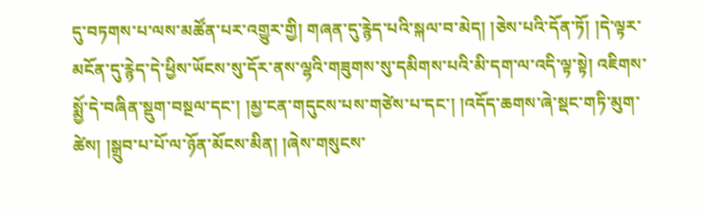དུ་བཏགས་པ་ལས་མཚོན་པར་འགྱུར་གྱི། གཞན་དུ་རྙེད་པའི་སྐལ་བ་མེད། །ཅེས་པའི་དོན་ཏོ། །དེ་ལྟར་མངོན་དུ་རྙེད་དེ་ཕྱིས་ཡོངས་སུ་དོར་ནས་ལྷའི་གཟུགས་སུ་དམིགས་པའི་མི་དག་ལ་འདི་ལྟ་སྟེ། འཇིགས་སྨྱོ་དེ་བཞིན་སྡུག་བསྔལ་དང་། །མྱ་ངན་གདུངས་པས་གཙེས་པ་དང་། །འདོད་ཆགས་ཞེ་སྡང་གཏི་མུག་ཚེས། །སྒྲུབ་པ་པོ་ལ་ཉོན་མོངས་མིན། །ཞེས་གསུངས་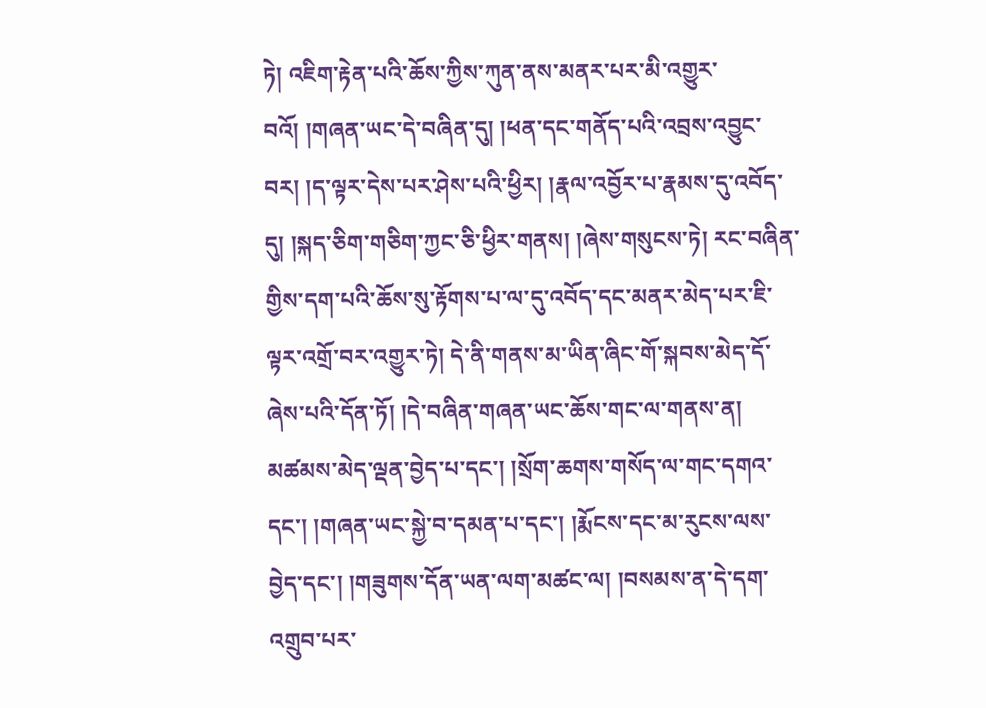ཏེ། འཇིག་རྟེན་པའི་ཆོས་ཀྱིས་ཀུན་ནས་མནར་པར་མི་འགྱུར་བའོ། །གཞན་ཡང་དེ་བཞིན་དུ། །ཕན་དང་གནོད་པའི་འབྲས་འབྱུང་བར། །ད་ལྟར་དེས་པར་ཤེས་པའི་ཕྱིར། །རྣལ་འབྱོར་པ་རྣམས་དུ་འབོད་དུ། །སྐད་ཅིག་གཅིག་ཀྱང་ཅི་ཕྱིར་གནས། །ཞེས་གསུངས་ཏེ། རང་བཞིན་གྱིས་དག་པའི་ཆོས་སུ་རྟོགས་པ་ལ་དུ་འབོད་དང་མནར་མེད་པར་ཇི་ལྟར་འགྲོ་བར་འགྱུར་ཏེ། དེ་ནི་གནས་མ་ཡིན་ཞིང་གོ་སྐབས་མེད་དོ་ཞེས་པའི་དོན་ཏོ། །དེ་བཞིན་གཞན་ཡང་ཆོས་གང་ལ་གནས་ན། མཚམས་མེད་ལྡན་བྱེད་པ་དང་། །སྲོག་ཆགས་གསོད་ལ་གང་དགའ་དང་། །གཞན་ཡང་སྐྱེ་བ་དམན་པ་དང་། །རྨོངས་དང་མ་རུངས་ལས་བྱེད་དང་། །གཟུགས་དོན་ཡན་ལག་མཚང་ལ། །བསམས་ན་དེ་དག་འགྲུབ་པར་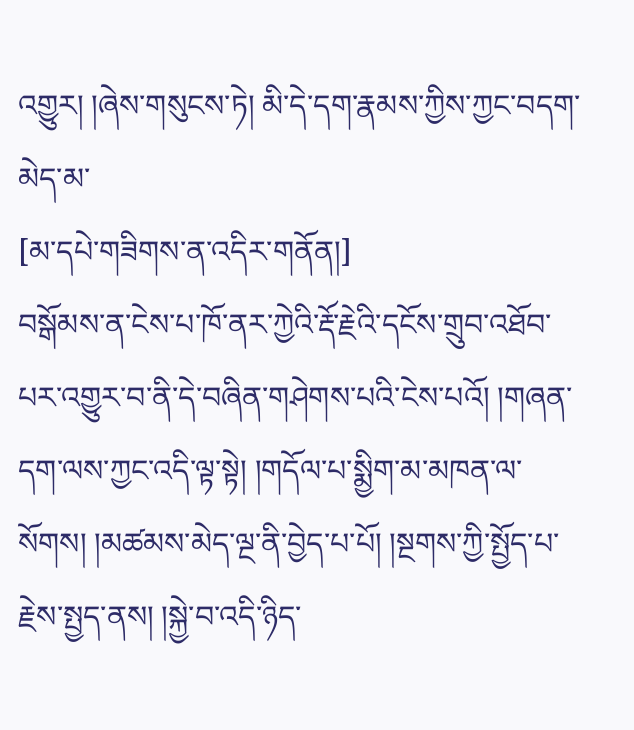འགྱུར། །ཞེས་གསུངས་ཏེ། མི་དེ་དག་རྣམས་ཀྱིས་ཀྱང་བདག་མེད་མ་
[མ་དཔེ་གཟིགས་ན་འདིར་གནོན།]
བསྒོམས་ན་ངེས་པ་ཁོ་ནར་ཀྱེའི་རྡོ་རྗེའི་དངོས་གྲུབ་འཐོབ་པར་འགྱུར་བ་ནི་དེ་བཞིན་གཤེགས་པའི་ངེས་པའོ། །གཞན་དག་ལས་ཀྱང་འདི་ལྟ་སྟེ། །གདོལ་པ་སྨྱིག་མ་མཁན་ལ་སོགས། །མཚམས་མེད་ལྔ་ནི་བྱེད་པ་པོ། །སྔགས་ཀྱི་སྤྱོད་པ་རྗེས་སྤྱད་ནས། །སྐྱེ་བ་འདི་ཉིད་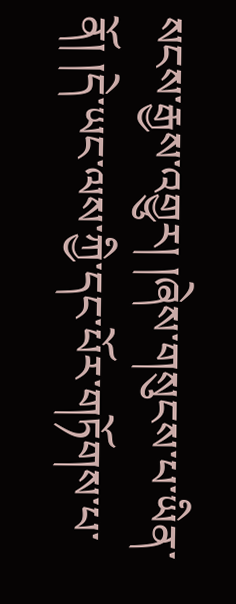སངས་རྒྱས་འགྱུར། །ཞེས་གསུངས་པ་ཡིན་ནོ། །དེ་ཡང་ལས་ཀྱི་དང་པོར་གཏོགས་པ་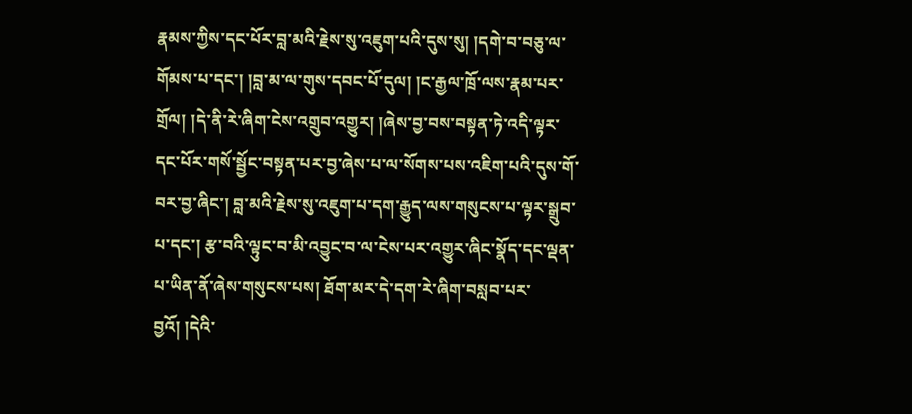རྣམས་ཀྱིས་དང་པོར་བླ་མའི་རྗེས་སུ་འཇུག་པའི་དུས་སུ། །དགེ་བ་བཅུ་ལ་གོམས་པ་དང་། །བླ་མ་ལ་གུས་དབང་པོ་དུལ། །ང་རྒྱལ་ཁྲོ་ལས་རྣམ་པར་གྲོལ། །དེ་ནི་རེ་ཞིག་ངེས་འགྲུབ་འགྱུར། །ཞེས་བྱ་བས་བསྟན་ཏེ་འདི་ལྟར་དང་པོར་གསོ་སྦྱོང་བསྟན་པར་བྱ་ཞེས་པ་ལ་སོགས་པས་འཇིག་པའི་དུས་གོ་བར་བྱ་ཞིང་། བླ་མའི་རྗེས་སུ་འཇུག་པ་དག་རྒྱུད་ལས་གསུངས་པ་ལྟར་སྒྲུབ་པ་དང་། རྩ་བའི་ལྟུང་བ་མི་འབྱུང་བ་ལ་ངེས་པར་འགྱུར་ཞིང་སྣོད་དང་ལྡན་པ་ཡིན་ནོ་ཞེས་གསུངས་པས། ཐོག་མར་དེ་དག་རེ་ཞིག་བསླབ་པར་བྱའོ། །དེའི་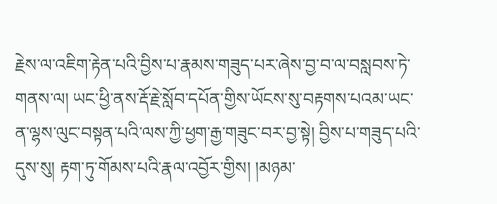རྗེས་ལ་འཇིག་རྟེན་པའི་བྱིས་པ་རྣམས་གཟུད་པར་ཞེས་བྱ་བ་ལ་བསླབས་ཏེ་གནས་ལ། ཡང་ཕྱི་ནས་རྡོ་རྗེ་སློབ་དཔོན་གྱིས་ཡོངས་སུ་བརྟགས་པའམ་ཡང་ན་ལྷས་ལུང་བསྟན་པའི་ལས་ཀྱི་ཕྱག་རྒྱ་གཟུང་བར་བྱ་སྟེ། བྱིས་པ་གཟུད་པའི་དུས་སུ། རྟག་ཏུ་གོམས་པའི་རྣལ་འབྱོར་གྱིས། །མཉམ་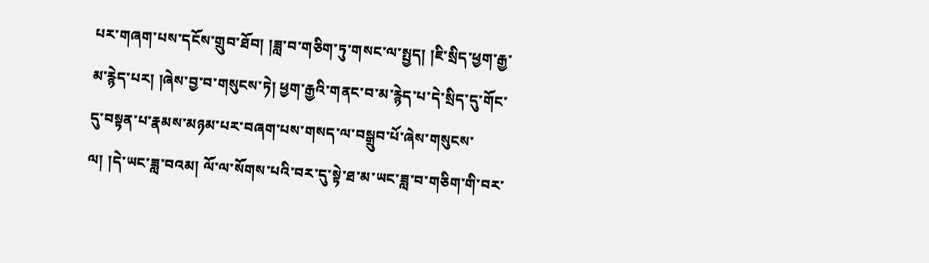པར་གཞག་པས་དངོས་གྲུབ་ཐོབ། །ཟླ་བ་གཅིག་ཏུ་གསང་ལ་སྤྱད། །ཇི་སྲིད་ཕྱག་རྒྱ་མ་རྙེད་པར། །ཞེས་བྱ་བ་གསུངས་ཏེ། ཕྱག་རྒྱའི་གནང་བ་མ་རྙེད་པ་དེ་སྲིད་དུ་གོང་དུ་བསྟན་པ་རྣམས་མཉམ་པར་བཞག་པས་གསད་ལ་བསྒྲུབ་པོ་ཞེས་གསུངས་ལ། །དེ་ཡང་ཟླ་བའམ། ལོ་ལ་སོགས་པའི་བར་དུ་སྟེ་ཐ་མ་ཡང་ཟླ་བ་གཅིག་གི་བར་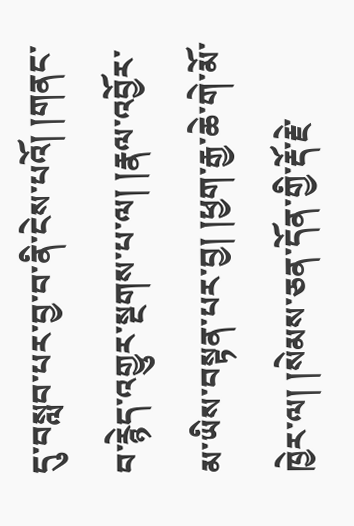དུ་བསླབ་པར་བྱ་བ་ནི་ངེས་པའོ། །གནང་བ་རྙེད་འགྱུར་སྔགས་པ་ལ། །རྣལ་འབྱོར་མ་ཡིས་བསྟན་པར་བྱ། །ཕྱག་རྒྱ་ཆེ་གེ་མོ་ཁྱེར་ལ། །སེམས་ཅན་དོན་གྱི་རྡོ་རྗེ་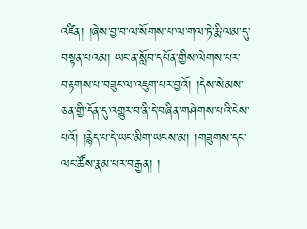འཛིན། །ཞེས་བྱ་བ་ལ་སོགས་པ་ལ་གལ་ཏེ་རྨི་ལམ་དུ་བསྟན་པའམ། ཡང་ན་སློབ་དཔོན་གྱིས་ལེགས་པར་བརྟགས་པ་བཟུང་ལ་འཇུག་པར་བྱའོ། །དེས་སེམས་ཅན་གྱི་དོན་དུ་འགྱུར་བ་ནི་དེ་བཞིན་གཤེགས་པའི་ངེས་པའོ། །རྙེད་པ་དེ་ཡང་མིག་ཡངས་མ། །གཟུགས་དང་ལང་ཚོས་རྣམ་པར་བརྒྱན། །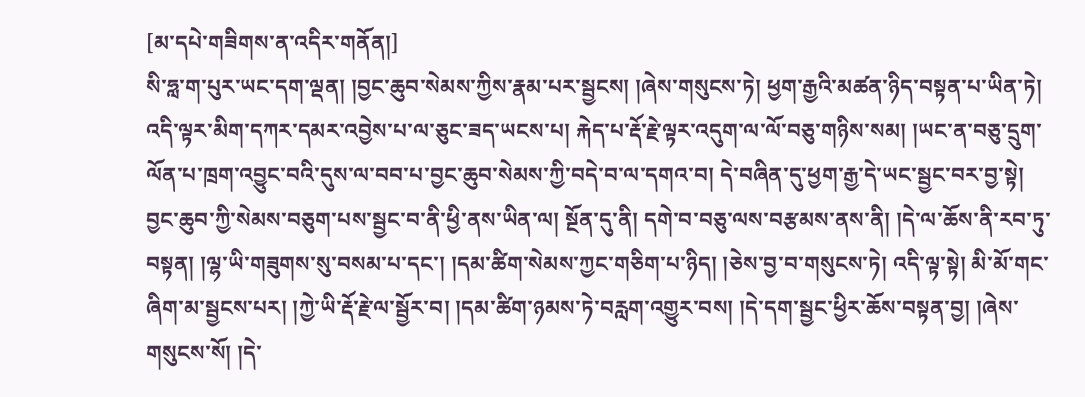[མ་དཔེ་གཟིགས་ན་འདིར་གནོན།]
སི་ཧླ་ག་པུར་ཡང་དག་ལྡན། །བྱང་ཆུབ་སེམས་ཀྱིས་རྣམ་པར་སྦྱངས། །ཞེས་གསུངས་ཏེ། ཕྱག་རྒྱའི་མཚན་ཉིད་བསྟན་པ་ཡིན་ཏེ། འདི་ལྟར་མིག་དཀར་དམར་འབྱེས་པ་ལ་ཅུང་ཟད་ཡངས་པ། རྐེད་པ་རྡོ་རྗེ་ལྟར་འདུག་ལ་ལོ་བཅུ་གཉིས་སམ། །ཡང་ན་བཅུ་དྲུག་ལོན་པ་ཁྲག་འབྱུང་བའི་དུས་ལ་བབ་པ་བྱང་ཆུབ་སེམས་ཀྱི་བདེ་བ་ལ་དགའ་བ། དེ་བཞིན་དུ་ཕྱག་རྒྱ་དེ་ཡང་སྦྱང་བར་བྱ་སྟེ། བྱང་ཆུབ་ཀྱི་སེམས་བཅུག་པས་སྦྱང་བ་ནི་ཕྱི་ནས་ཡིན་ལ། སྔོན་དུ་ནི། དགེ་བ་བཅུ་ལས་བརྩམས་ནས་ནི། །དེ་ལ་ཆོས་ནི་རབ་ཏུ་བསྟན། །ལྷ་ཡི་གཟུགས་སུ་བསམ་པ་དང་། །དམ་ཚིག་སེམས་ཀྱང་གཅིག་པ་ཉིད། །ཅེས་བྱ་བ་གསུངས་ཏེ། འདི་ལྟ་སྟེ། མི་མོ་གང་ཞིག་མ་སྦྱངས་པར། །ཀྱེ་ཡི་རྡོ་རྗེ་ལ་སྦྱོར་བ། །དམ་ཚིག་ཉམས་ཏེ་བརླག་འགྱུར་བས། །དེ་དག་སྦྱང་ཕྱིར་ཆོས་བསྟན་བྱ། །ཞེས་གསུངས་སོ། །དེ་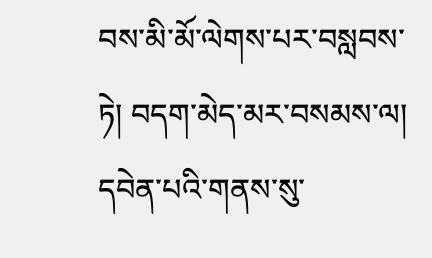བས་མི་མོ་ལེགས་པར་བསླབས་ཏེ། བདག་མེད་མར་བསམས་ལ། དབེན་པའི་གནས་སུ་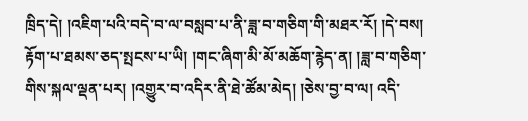ཁྲིད་དེ། །འཇིག་པའི་བདེ་བ་ལ་བསླབ་པ་ནི་ཟླ་བ་གཅིག་གི་མཐར་རོ། །དེ་བས། རྟོག་པ་ཐམས་ཅད་སྤངས་པ་ཡི། །གང་ཞིག་མི་མོ་མཆོག་རྙེད་ན། །ཟླ་བ་གཅིག་གིས་སྐལ་ལྡན་པར། །འགྱུར་བ་འདིར་ནི་ཐེ་ཚོམ་མེད། །ཅེས་བྱ་བ་ལ། འདི་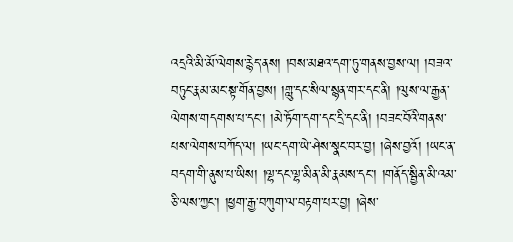འདྲའི་མི་མོ་ལེགས་རྙེད་ནས། །བས་མཐའ་དག་ཏུ་གནས་བྱས་ལ། །བཟའ་བཏུང་རྣམ་མང་སྟ་གོན་བྱས། །གླུ་དང་སིལ་སྙན་གར་དང་ནི། །ལུས་ལ་རྒྱན་ལེགས་གདགས་པ་དང་། །མེ་ཏོག་དག་དང་དྲི་དང་ནི། །བཟང་བོའི་གནས་པས་ལེགས་བཀོད་ལ། །ཡང་དག་ཡེ་ཤེས་སྣང་བར་བྱ། །ཞེས་བྱའོ། །ཡང་ན་བདག་གི་ནུས་པ་ཡིས། །ལྷ་དང་ལྷ་མིན་མི་རྣམས་དང་། །གནོད་སྦྱིན་མི་འམ་ཅི་ལས་ཀྱང་། །ཕྱག་རྒྱ་བཀུག་ལ་བརྟག་པར་བྱ། །ཞེས་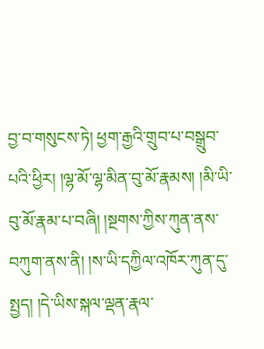བྱ་བ་གསུངས་ཏེ། ཕྱག་རྒྱའི་གྲུབ་པ་བསྒྲུབ་པའི་ཕྱིར། །ལྷ་མོ་ལྷ་མིན་བུ་མོ་རྣམས། །མི་ཡི་བུ་མོ་རྣམ་པ་བཞི། །སྔགས་ཀྱིས་ཀུན་ནས་བཀུག་ནས་ནི། །ས་ཡི་དཀྱིལ་འཁོར་ཀུན་དུ་སྤྱད། །དེ་ཡིས་སྐལ་ལྡན་རྣལ་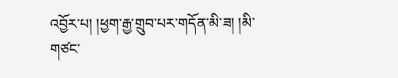འབྱོར་པ། །ཕྱག་རྒྱ་གྲུབ་པར་གདོན་མི་ཟ། །མི་གཙང་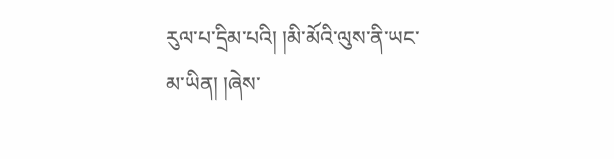རུལ་པ་དྲིམ་པའི། །མི་མོའི་ལུས་ནི་ཡང་མ་ཡིན། །ཞེས་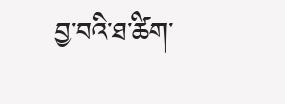བྱ་བའི་ཐ་ཚིག་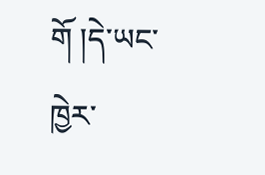གོ །དེ་ཡང་ཁྱེར་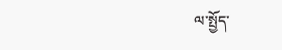ལ་སྤྱོད་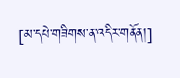[མ་དཔེ་གཟིགས་ན་འདིར་གནོན།]